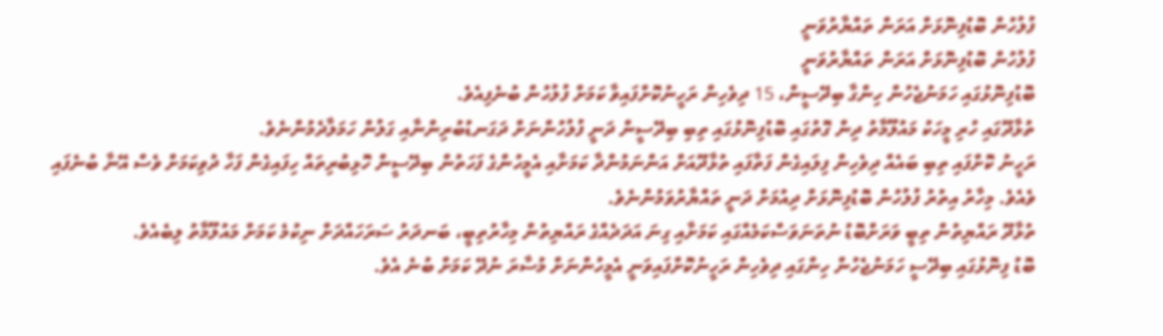ފުލުހުން ބޮޑުފިނޮޅަށް އަރަން ތައްޔާރުވަނީ
ފުލުހުން ބޮޑުފިނޮޅަށް އަރަން ތައްޔާރުވަނީ
ބޮޑުފިނޮޅުގައި ހަމަނުޖެހުން ހިންގާ ބިދޭސީން، 15 ދިވެހިން ރަހީނުކޮށްފައިވާ ކަމަށް ފުލުހުން ބުނެފިއެވެ.
ތުޅާދޫގައި ހުރި މީހަކު މައުލޫމާތު ދިން ގޮތުގައި ބޮޑުފިނޮޅުގައި ތިބި ބިދޭސީން ދަނީ ފުލުހުންނަށް ދަގަނޑުބުރިންނާއި ގަލުން ހަމަލާދެމުންނެވެ.
ރަހީނު ކޮށްފައި ތިބި ބައެއް ދިވެހިން ފިލައިގެން ފަތާފައި ތުޅާދޫއަށް އަންނަމުންދާ ކަމަށާއި އެމީހުންގެ ފަހަތުން ބިދޭސީން ހޮޅިބުރިތައް ހިފައިގެން ފަހާ ދުވިކަމަށް ވެސް އޭނާ ބުނެފައި ވެއެވެ. މިހާރު އިތުރު ފުލުހުން ބޮޑުފިނޮޅަށް ދިއުމަށް ދަނީ ތައްޔާރުވަމުންނެވެ.
ތުޅާދޫ ރައްޔިތުން ތިބީ ވަރަށްބޮޑު ނުތަނަވަސްކަމެއްގައި ކަމަށާއި ގިނަ އަދަދެއްގެ ރައްޔިތުން މިހާރުތިބީ، ބަނދަރު ސަރަހައްދަށް ނިކުމެ ކަމަށް މައުލޫމާތު ލިބެއެވެ.
ބޮޑު ފިނޮޅުގައި ބިދޭސީ ހަމަނުޖެހުން ހިންގައި ދިވެހިން ރަހީނުކޮށްފައިވަނީ އެމީހުންނަށް މުސާރަ ނުދޭ ކަމަށް ބުނެ އެވެ.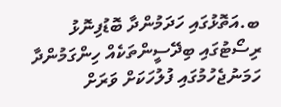ބ.އަތޮޅުގައި ހަދަމުންދާ ބޮޑުފިނޮޅު ރިސޯޓުގައި ބިދޭސީންތަކެއް ހިންގަމުންދާ ހަމަނުޖެހުމުގައި ފުލުހަކަށް ވަރަށް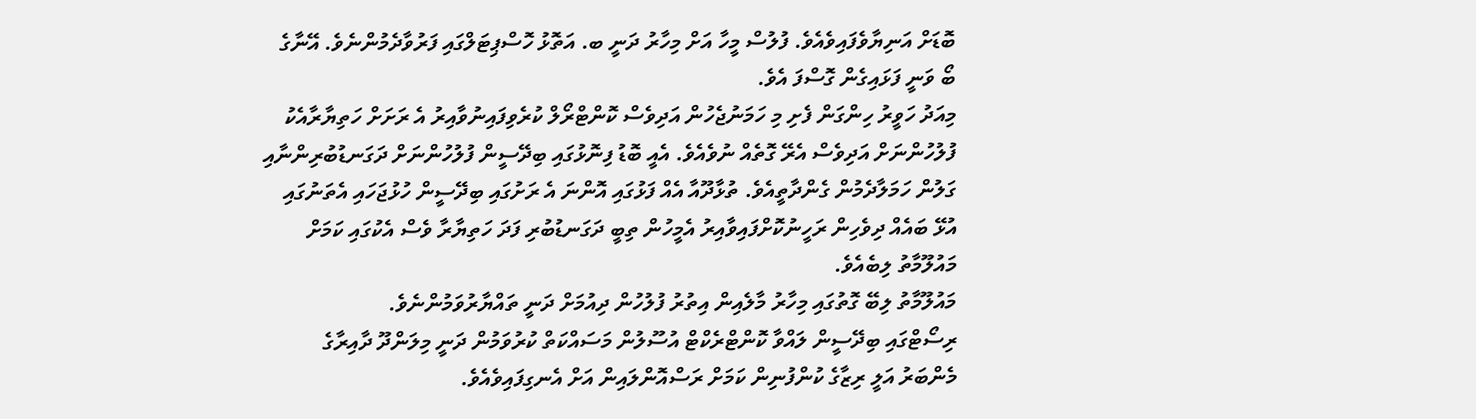ބޮޑަށް އަނިޔާވެފައިވެއެވެ. ފުލުސް މީހާ އަށް މިހާރު ދަނީ ބ. އަތޮޅު ހޮސްޕިޓަލްގައި ފަރުވާދެމުންނެވެ. އޭނާގެ ބޯ ވަނީ ފަޅައިގެން ގޮސްފަ އެވެ.
މިއަދު ހަވީރު ހިންގަން ފެށި މި ހަމަނުޖެހުން އަދިވެސް ކޮންޓްރޯލް ކުރެވިފައިނުވާއިރު އެ ރަށަށް ހަތިޔާރާއެކު ފުލުހުންނަށް އަދިވެސް އެރޭ ގޮތެއް ނުވެއެވެ. އެއީ ބޮޑު ފިނޮޅުގައި ބިދޭސީން ފުލުހުންނަށް ދަގަނޑުބުރިންނާއި ގަލުން ހަމަލާދެމުން ގެންދާތީއެވެ. ތުޅާދޫއާ އެއް ފަޅުގައި އޮންނަ އެ ރަށުގައި ބިދޭސީން ހުޅުޖަހައި އެތަނުގައި އުޅޭ ބައެއް ދިވެހިން ރަހީނުކޮށްފައިވާއިރު އެމީހުން ތިބީ ދަގަނޑުބުރި ފަދަ ހަތިޔާރާ ވެސް އެކުގައި ކަމަށް މައުލޫމާތު ލިބެއެވެ.
މައުލޫމާތު ލިބޭ ގޮތުގައި މިހާރު މާލެއިން އިތުރު ފުލުހުން ދިއުމަށް ދަނީ ތައްޔާރުވަމުންނެވެ.
ރިސޯޓްގައި ބިދޭސީން ލައްވާ ކޮންޓްރެކްޓް އުސޫލުން މަސައްކަތް ކުރުވަމުން ދަނީ މިލަންދޫ ދާއިރާގެ މެންބަރު އަލީ ރިޒާގެ ކުންފުނިން ކަމަށް ރަސްއޮންލައިން އަށް އެނގިފައިވެއެވެ.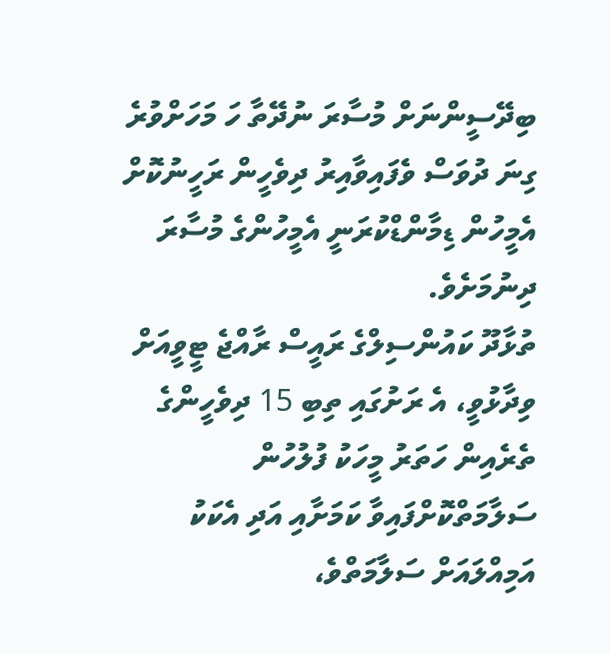ބިދޭސީންނަށް މުސާރަ ނުދޭތާ ހަ މަހަށްވުރެ ގިނަ ދުވަސް ވެފައިވާއިރު ދިވެހީން ރަހީނުކޮށް އެމީހުން ޑިމާންޑްކުރަނީ އެމީހުންގެ މުސާރަ ދިނުމަށެވެ.
ތުޅާދޫ ކައުންސިލްގެ ރައީސް ރާއްޖެ ޓީވީއަށް ވިދާޅުވީ، އެ ރަށުގައި ތިބި 15 ދިވެހީންގެ ތެރެއިން ހަތަރު މީހަކު ފުލުހުން ސަލާމަތްކޮށްފައިވާ ކަމަށާއި އަދި އެކަކު އަމިއްލައަށް ސަލާމަތްވެ،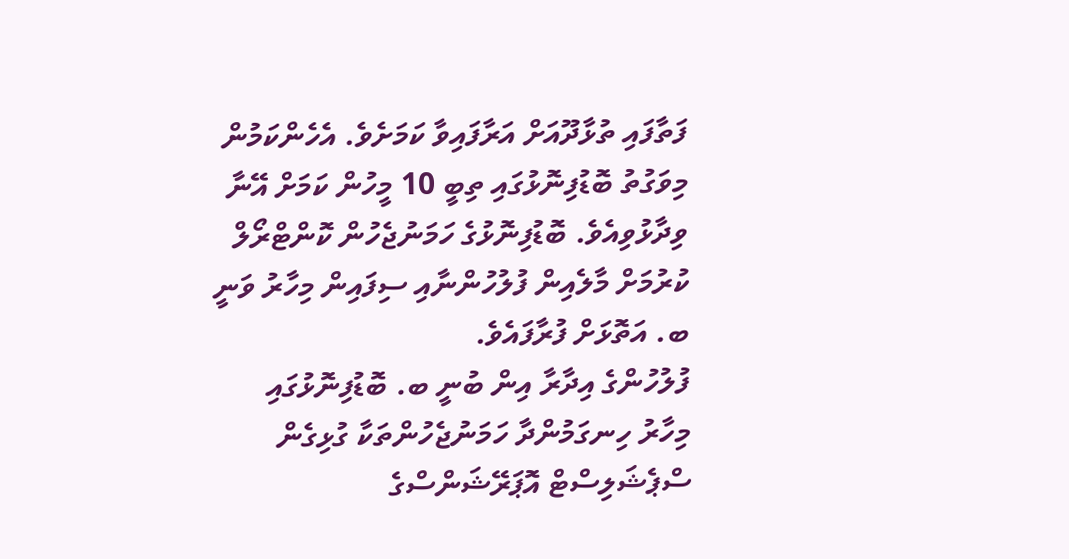ފަތާފައި ތުޅާދޫއަށް އަރާފައިވާ ކަމަށެވެ. އެހެންކަމުން މިވަގުތު ބޮޑުފިނޮޅުގައި ތިބީ 10 މީހުން ކަމަށް އޭނާ ވިދާޅުވިއެވެ. ބޮޑުފިނޮޅުގެ ހަމަނުޖެހުން ކޮންޓްރޯލް ކުރުމަށް މާލެއިން ފުލުހުންނާއި ސިފައިން މިހާރު ވަނީ ބ. އަތޮޅަށް ފުރާފައެވެ.
ފުލުހުންގެ އިދާރާ އިން ބުނީ ބ. ބޮޑުފިނޮޅުގައި މިހާރު ހިނގަމުންދާ ހަމަނުޖެހުންތަކާ ގުޅިގެން ސްޕެޝަލިސްޓް އޮޕަރޭޝަންސްގެ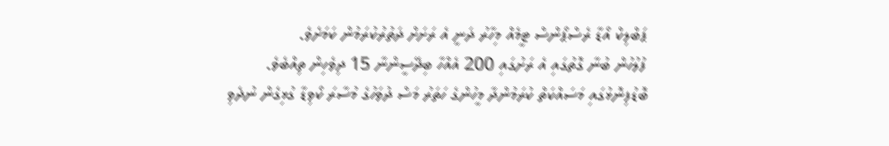ޕަބްލިކް އޯޑާ ރެސްޕޯންސް ޓީމެއް މިހާރު ދަނީ އެ ރަށަށް ދަތުރުކުރަމުން ކަމަށެވެ.
ފުލުހުން ބުނާ ގޮތުގައި އެ ރަށުގައި 200 އެއްހާ ބިދޭސީންނާ 15 ދިވެހިން ތިއްބެވެ.
ބޮޑުފިނޮޅުގައި މަސައްކަތް ކުރަމުންދާ މީހުންގެ ހަތަރު މަސް ދުވަހުގެ މުސާރަ ކޯވިޑާ ގުޅިގެން ނުދެވި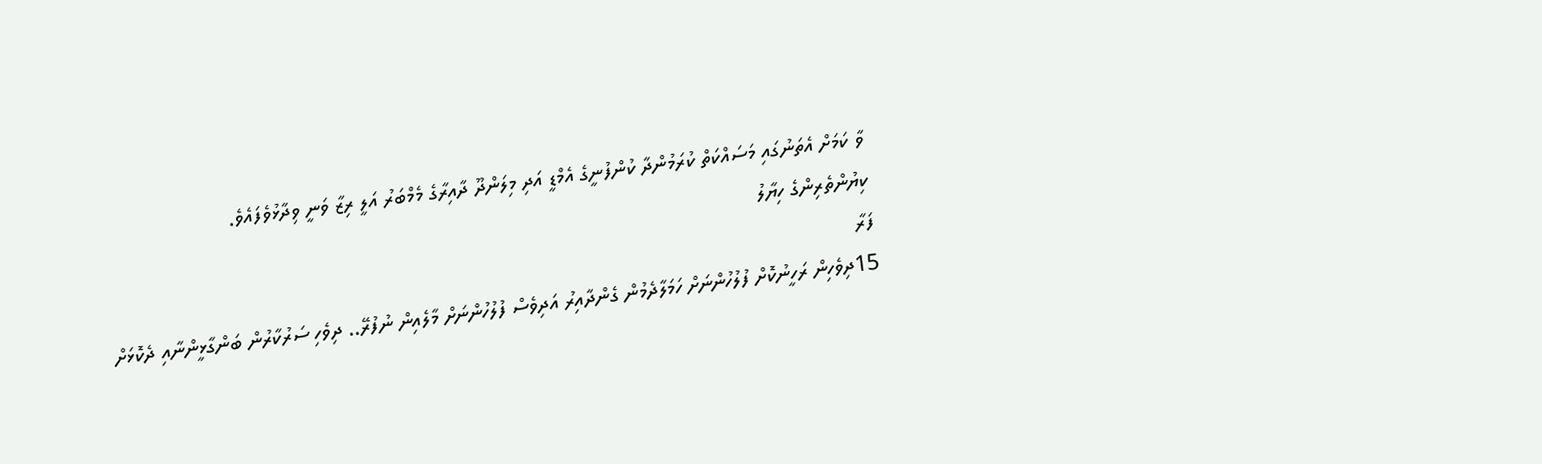ވާ ކަމަށް އެތަނުގައި މަސައްކަތް ކުރަމުންދާ ކުންފުނީގެ އެމްޑީ އަދި މިލަންދޫ ދާއިރާގެ މެމްބަރު އަލީ ރިޒާ ވަނީ ވިދާޅުވެފައެވެ.
ކިޔުންތެރިންގެ ހިޔާލު
ފަރާ
15ދިވެހިން ރަހީނުކޮށް ފުލުހުންނަށް ހަމަލާދެމުން ގެންދާއިރު އަދިވެސް ފުލުހުންނަށް މާލެއިން ނުފުރޭ.. ދިވެހި ސަރުކާރުން ބަންގާޅީންނާއި ދެކޮޅަށް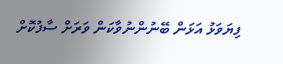ފިޔަވަޅު އަޅަން ބޭނުންނުވާކަން ވަރަށް ސާފުކޮށް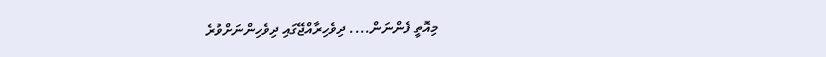މިއޮތީ ފެންނަން.... ދިވެހިރާއްޖޭގައި ދިވެހިންނަށްވުރެ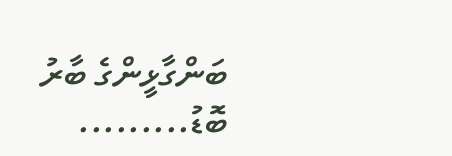ބަންގާޅީންގެ ބާރު ބޮޑު.........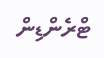ޓްރެންޑިން